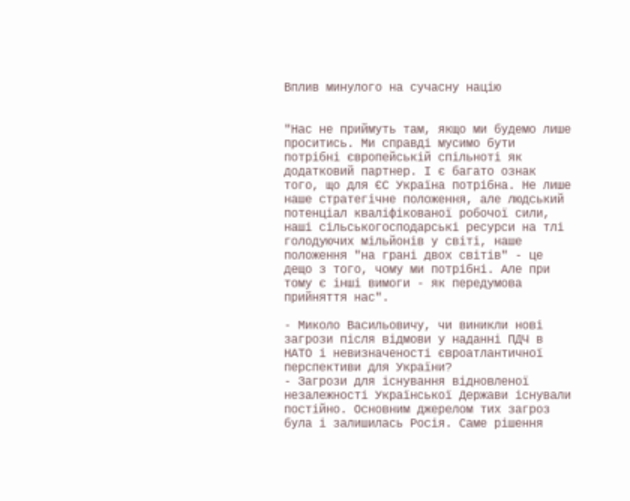Вплив минулого на сучасну націю


"Нас не приймуть там, якщо ми будемо лише проситись. Ми справді мусимо бути потрібні європейській спільноті як додатковий партнер. І є багато ознак того, що для ЄС Україна потрібна. Не лише наше стратегічне положення, але людський потенціал кваліфікованої робочої сили, наші сільськогосподарські ресурси на тлі голодуючих мільйонів у світі, наше положення "на грані двох світів" - це дещо з того, чому ми потрібні. Але при тому є інші вимоги - як передумова прийняття нас".

- Миколо Васильовичу, чи виникли нові загрози після відмови у наданні ПДЧ в НАТО і невизначеності євроатлантичної перспективи для України?
- Загрози для існування відновленої незалежності Української Держави існували постійно. Основним джерелом тих загроз була і залишилась Росія. Саме рішення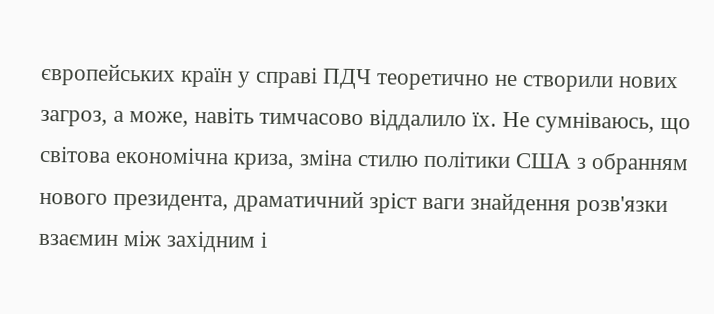європейських країн у справі ПДЧ теоретично не створили нових загроз, а може, навіть тимчасово віддалило їх. Не сумніваюсь, що світова економічна криза, зміна стилю політики США з обранням нового президента, драматичний зріст ваги знайдення розв'язки взаємин між західним і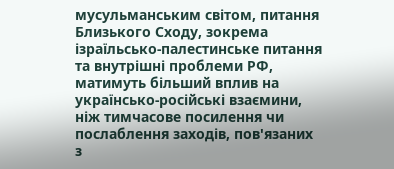мусульманським світом, питання Близького Сходу, зокрема ізраїльсько-палестинське питання та внутрішні проблеми РФ, матимуть більший вплив на українсько-російські взаємини, ніж тимчасове посилення чи послаблення заходів, пов'язаних з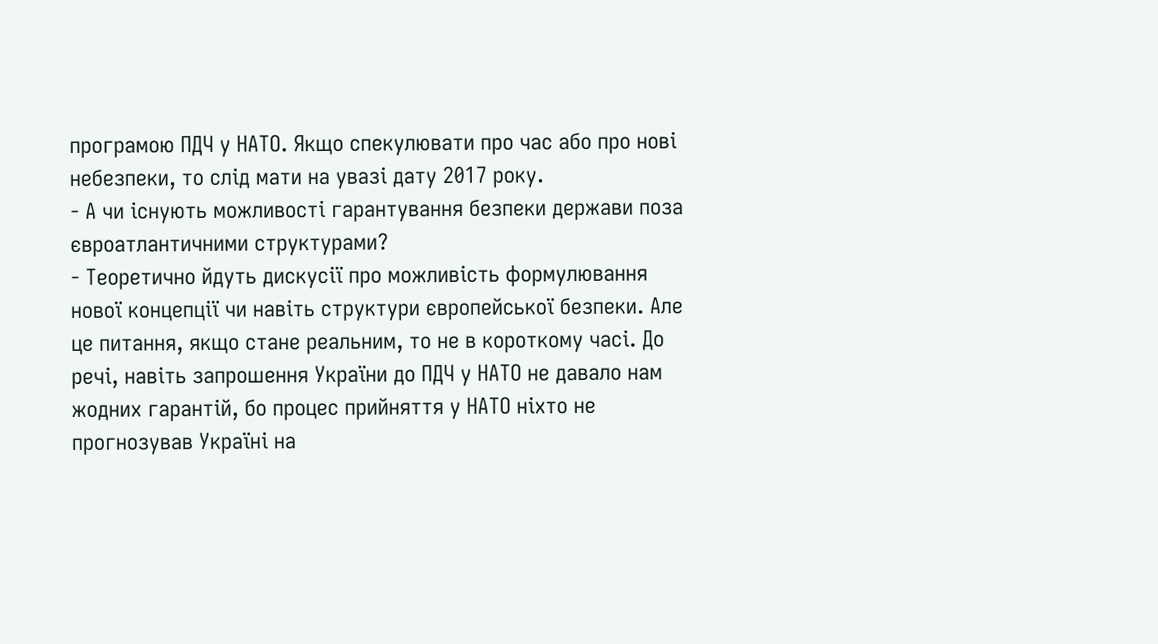програмою ПДЧ у НАТО. Якщо спекулювати про час або про нові небезпеки, то слід мати на увазі дату 2017 року.
- А чи існують можливості гарантування безпеки держави поза євроатлантичними структурами?
- Теоретично йдуть дискусії про можливість формулювання нової концепції чи навіть структури європейської безпеки. Але це питання, якщо стане реальним, то не в короткому часі. До речі, навіть запрошення України до ПДЧ у НАТО не давало нам жодних гарантій, бо процес прийняття у НАТО ніхто не прогнозував Україні на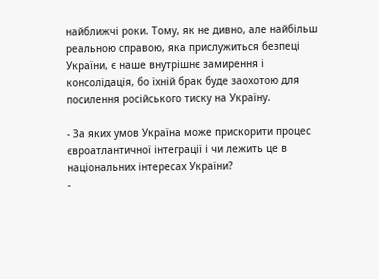найближчі роки. Тому, як не дивно, але найбільш реальною справою, яка прислужиться безпеці України, є наше внутрішнє замирення і консолідація, бо їхній брак буде заохотою для посилення російського тиску на Україну.

- За яких умов Україна може прискорити процес євроатлантичної інтеграції і чи лежить це в національних інтересах України?
-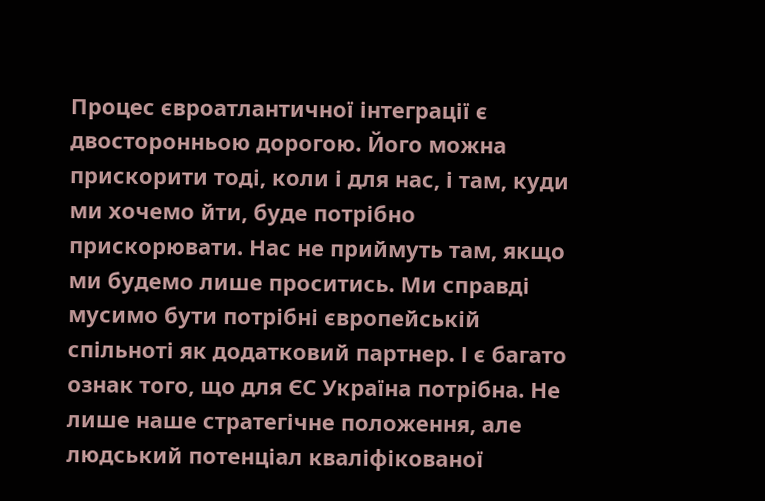Процес євроатлантичної інтеграції є двосторонньою дорогою. Його можна прискорити тоді, коли і для нас, і там, куди ми хочемо йти, буде потрібно прискорювати. Нас не приймуть там, якщо ми будемо лише проситись. Ми справді мусимо бути потрібні європейській спільноті як додатковий партнер. І є багато ознак того, що для ЄС Україна потрібна. Не лише наше стратегічне положення, але людський потенціал кваліфікованої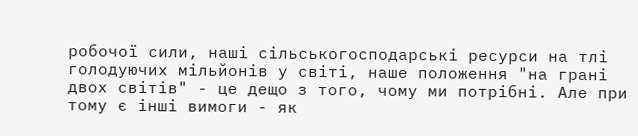робочої сили, наші сільськогосподарські ресурси на тлі голодуючих мільйонів у світі, наше положення "на грані двох світів" - це дещо з того, чому ми потрібні. Але при тому є інші вимоги - як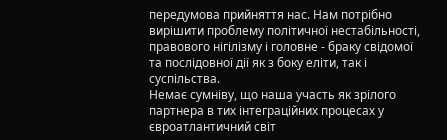передумова прийняття нас. Нам потрібно вирішити проблему політичної нестабільності, правового нігілізму і головне - браку свідомої та послідовної дії як з боку еліти, так і суспільства.
Немає сумніву, що наша участь як зрілого партнера в тих інтеграційних процесах у євроатлантичний світ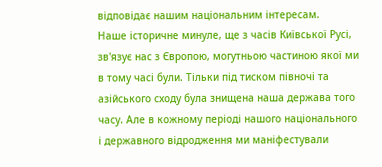відповідає нашим національним інтересам.
Наше історичне минуле, ще з часів Київської Русі, зв'язує нас з Європою, могутньою частиною якої ми в тому часі були. Тільки під тиском півночі та азійського сходу була знищена наша держава того часу. Але в кожному періоді нашого національного і державного відродження ми маніфестували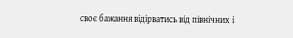своє бажання відірватись від північних і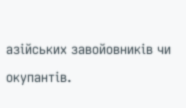азійських завойовників чи окупантів.